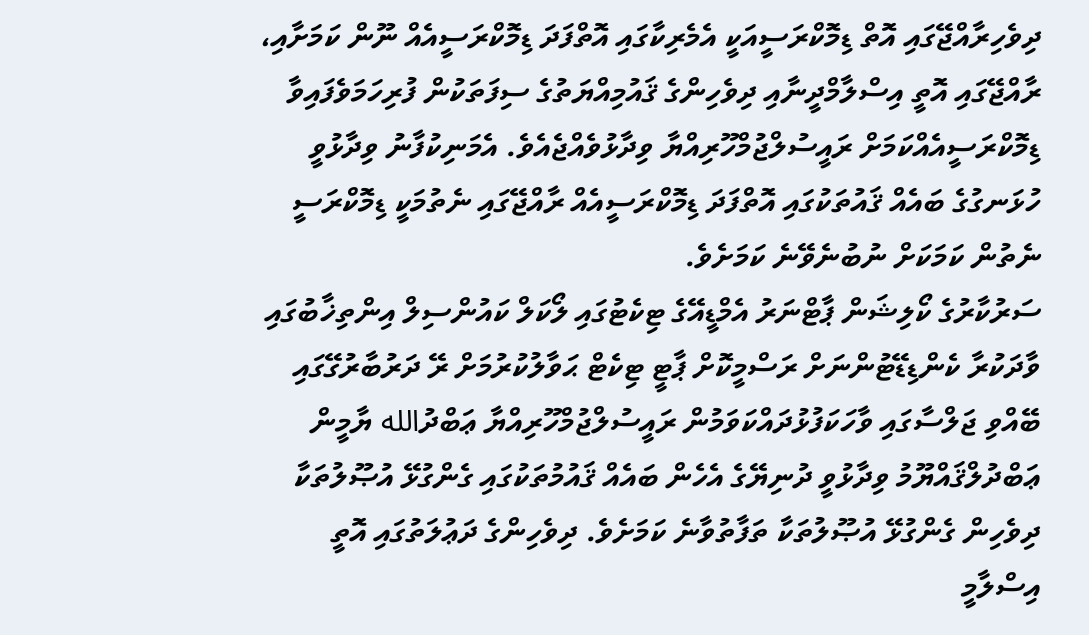ދިވެހިރާއްޖޭގައި އޮތް ޑިމޮކްރަސީއަކީ އެމެރިކާގައި އޮތްފަދަ ޑިމޮކްރަސީއެއް ނޫން ކަމަށާއި، ރާއްޖޭގައި އޮތީ އިސްލާމްދީނާއި ދިވެހިންގެ ޤައުމިއްޔަތުގެ ސިފަތަކުން ފުރިހަމަވެފައިވާ ޑިމޮކްރަސީއެއްކަމަށް ރައީސުލްޖުމްހޫރިއްޔާ ވިދާޅުވެއްޖެއެވެ. އެމަނިކުފާނު ވިދާޅުވީ ހުޅަނގުގެ ބައެއް ޤައުތަކުގައި އޮތްފަދަ ޑިމޮކްރަސީއެއް ރާއްޖޭގައި ނެތުމަކީ ޑިމޮކްރަސީ ނެތުން ކަމަކަށް ނުބުނެވޭނެ ކަމަށެވެ.
ސަރުކާރުގެ ކޯލިޝަން ޕާޓްނަރު އެމްޑީއޭގެ ޓިކެޓުގައި ލޯކަލް ކައުންސިލް އިންތިޚާބުގައި ވާދަކުރާ ކެންޑިޑޭޓުންނަށް ރަސްމީކޮށް ޕާޓީ ޓިކެޓް ޙަވާލުކުރުމަށް ރޭ ދަރުބާރުގޭގައި ބޭއްވި ޖަލްސާގައި ވާހަކަފުޅުދައްކަވަމުން ރައީސުލްޖުމްހޫރިއްޔާ ޢަބްދުالله ޔާމީން ޢަބްދުލްޤައްޔޫމު ވިދާޅުވީ ދުނިޔޭގެ އެހެން ބައެއް ޤައުމުތަކުގައި ގެންގުޅޭ އުޞޫލުތަކާ ދިވެހިން ގެންގުޅޭ އުޞޫލުތަކާ ތަފާތުވާނެ ކަމަށެވެ. ދިވެހިންގެ ދަޢުލަތުގައި އޮތީ އިސްލާމީ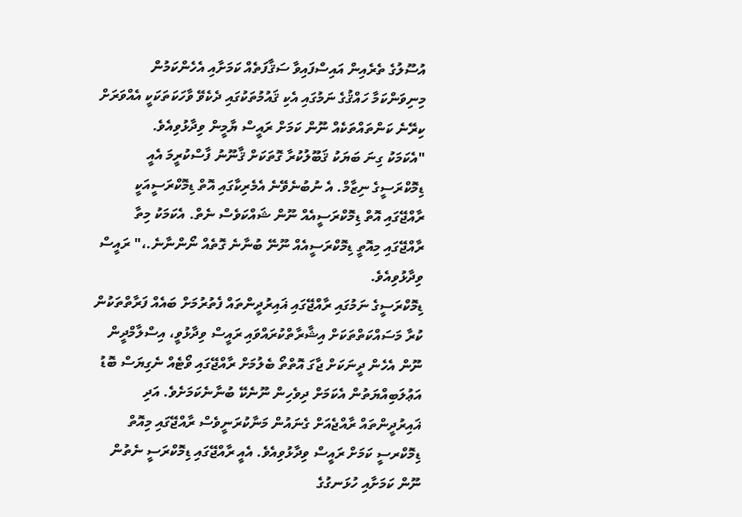އުސޫލުގެ ތެރެއިން އައިސްފައިވާ ސަޤާފަތެއް ކަމަށާއި އެހެންކަމުން މިނިވަންކަމާ ހައްޤުގެ ނަމުގައި އެކި ޤައުމުތަކުގައި ދެކެވޭ ވާހަކަތަކަކީ އެއްވަރަށް ކިރޭނެ ކަންތައްތަކެއް ނޫން ކަމަށް ރައީސް ޔާމީން ވިދާޅުވިއެވެ.
"އެކަމަކު ގިނަ ބަޔަކު ޤަބޫލުކުރާ ގޮތަކަށް ޤާނޫނު ފާސްކުރީމަ އެއީ ޑިމޮކްރަސީގެ ނިޒާމް. އެ ނުބުނެވޭނެ އެމެރިކާގައި އޮތް ޑިމޮކްރަސީއަކީ ރާއްޖޭގައި އޮތް ޑިމޮކްރަސީއެއް ނޫން ޝައްކަވެސް ނެތް. އެކަމަކު މިތާ ރާއްޖޭގައި މިއޮތީ ޑިމޮކްރަސީއެއް ނޫނޭ ބުނާނެ ގޮތެއް ނޯންނާނެ.،" ރައީސް ވިދާޅުވިއެވެ.
ޑިމޮކްރަސީގެ ނަމުގައި ރާއްޖޭގައި ޣައިރުދީންތައް ފެތުރުމަށް ބައެއް ފަރާތްތަކުން ކުރާ މަސައްކަތްތަކަށް އިޝާރާތްކުރައްވައި ރައީސް ވިދާޅުވީ، އިސްލާމްދީން ނޫން އެހެން ދީނަކަށް ޖާގަ އޮތްތޯ ބެލުމަށް ރާއްޖޭގައި ވޯޓެއް ނެގިޔަސް ބޮޑު އަޢުލަބިއްޔަތުން އެކަމަށް ދިވެހިން ނޫނެކޭ ބުނާނެކަމަށެވެ. އަދި ޣައިރުދީންތައް ރާއްޖެއަށް ގެނައުން މަނާކުރަނީވެސް ރާއްޖޭގައި މިއޮތް ޑިމޮކްރސީ ކަމަށް ރައީސް ވިދާޅުވިއެވެ. އެއީ ރާއްޖޭގައި ޑިމޮކްރަސީ ނެތުން ނޫން ކަމަށާއި ހުޅަނގުގެ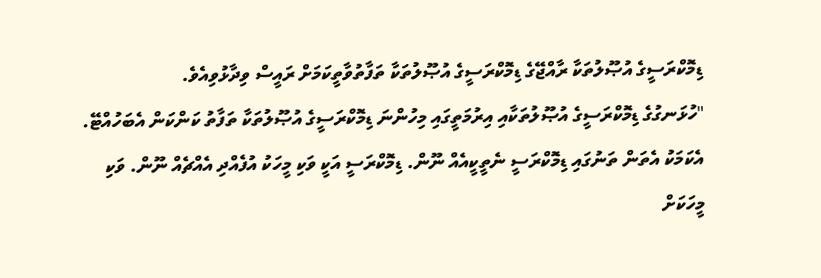ޑިމޮކްރަސީގެ އުޞޫލުތަކާ ރާއްޖޭގެ ޑިމޮކްރަސީގެ އުޞޫލުތަކާ ތަފާތުވާތީކަމަށް ރައީސް ވިދާޅުވިއެވެ.
"ހުޅަނގުގެ ޑިމޮކްރަސީގެ އުޞޫލުތަކާއި އިރުމަތީގައި މިހުންނަ ޑިމޮކްރަސީގެ އުޞޫލުތަކާ ތަފާތު ކަންކަން އެބަހުއްޓޭ. އެކަމަކު އެތަން ތަނުގައި ޑިމޮކްރަސީ ނެތީކީއެއް ނޫން. ޑިމޮކްރަސީ އަކީ ވަކި މީހަކު އުފެއްދި އެއްޗެއް ނޫން. ވަކި މީހަކަށް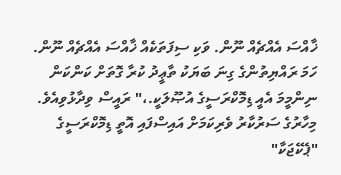ޚާއްސަ އެއްޗެއް ނޫން. ވަކި ސިފަތަކެއް ޚާއްސަ އެއްޗެއް ނޫން. ހަމަ ރައްޔިތުންގެ ގިނަ ބަޔަކު ތާޢީދު ކުރާ ގޮތަށް ކަންކަން ނިންމީމަ އެއީ ޑިމޮކްރަސީގެ އުޞޫލަކީ.،" ރައީސް ވިދާޅުވިއެވެ.
މިހާރުގެ ސަރުކާރު ވެރިކަމަށް އައިސްފައި އޮތީ ޑިމޮކްރަސީގެ "ޕެކޭޖަކާ"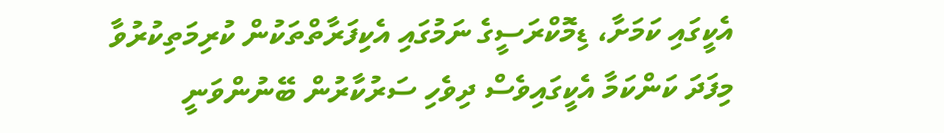އެކީގައި ކަމަށާ، ޑިމޮކްރަސީގެ ނަމުގައި އެކިފަރާތްތަކުން ކުރިމަތިކުރުވާ މިފަދަ ކަންކަމާ އެކީގައިވެސް ދިވެހި ސަރުކާރުން ބޭނުންވަނީ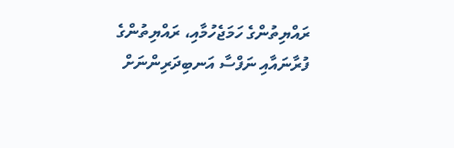ރައްޔިތުންގެ ހަމަޖެހުމާއި، ރައްޔިތުންގެ ފުރާނައާއި ނަފްސާ އަނބިދަރިންނަށް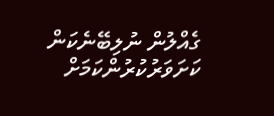ގެއްލުން ނުލިބޭނެކަން ކަށަވަރުކުރުންކަމަށް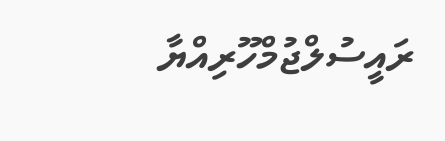ރައީސުލްޖުމްހޫރިއްޔާ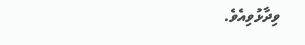ވިދާޅުވިއެވެ.